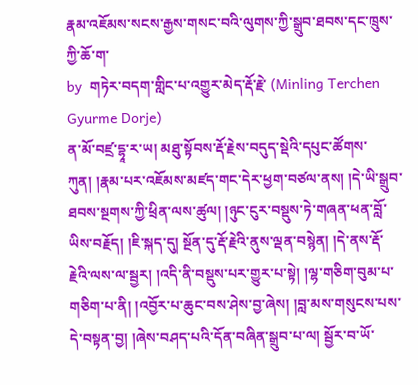རྣམ་འཇོམས་སངས་རྒྱས་གསང་བའི་ལུགས་ཀྱི་སྒྲུབ་ཐབས་དང་ཁྲུས་ཀྱི་ཆོ་ག་
by  གཏེར་བདག་གླིང་པ་འགྱུར་མེད་རྡོ་རྗེ་ (Minling Terchen Gyurme Dorje)
ན་མོ་བཛྲ་དྷཱ་ར་ཡ། མཐུ་སྟོབས་རྡོ་རྗེས་བདུད་སྡེའི་དཔུང་ཚོགས་ཀུན། །རྣམ་པར་འཇོམས་མཛད་གང་དེར་ཕྱག་བཙལ་ནས། །དེ་ཡི་སྒྲུབ་ཐབས་སྔགས་ཀྱི་ཕྲིན་ལས་ཚུལ། །ཉུང་ངུར་བསྡུས་ཏེ་གཞན་ཕན་བློ་ཡིས་བརྗོད། །ཇི་སྐད་དུ། སྔོན་དུ་རྡོ་རྗེའི་ནུས་ལྡན་བསྙེན། །དེ་ནས་རྡོ་རྗེའི་ལས་ལ་སྦྱར། །འདི་ནི་བསྡུས་པར་གྱུར་པ་སྟེ། །ལྷ་གཅིག་བུམ་པ་གཅིག་པ་ནི། །འབྱོར་པ་ཆུང་བས་ཤེས་བྱ་ཞེས། །བླ་མས་གསུངས་པས་དེ་བསྟན་བྱ། །ཞེས་བཤད་པའི་དོན་བཞིན་སྒྲུབ་པ་ལ། སྦྱོར་བ་ཡོ་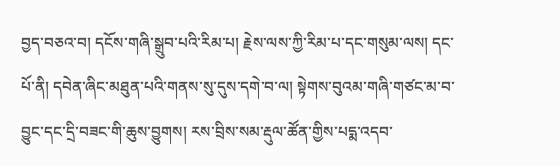བྱད་བཅའ་བ། དངོས་གཞི་སྒྲུབ་པའི་རིམ་པ། རྗེས་ལས་ཀྱི་རིམ་པ་དང་གསུམ་ལས། དང་པོ་ནི། དབེན་ཞིང་མཐུན་པའི་གནས་སུ་དུས་དགེ་བ་ལ། སྟེགས་བུའམ་གཞི་གཙང་མ་བ་བྱུང་དང་དྲི་བཟང་གི་ཆུས་བྱུགས། རས་བྲིས་སམ་རྡུལ་ཚོན་གྱིས་པདྨ་འདབ་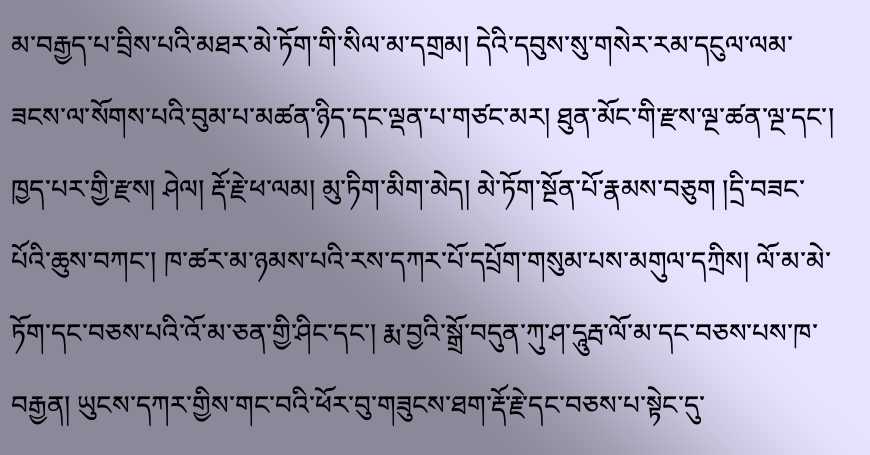མ་བརྒྱད་པ་བྲིས་པའི་མཐར་མེ་ཏོག་གི་སིལ་མ་དགྲམ། དེའི་དབུས་སུ་གསེར་རམ་དངུལ་ལམ་ཟངས་ལ་སོགས་པའི་བུམ་པ་མཚན་ཉིད་དང་ལྡན་པ་གཙང་མར། ཐུན་མོང་གི་རྫས་ལྔ་ཚན་ལྔ་དང་། ཁྱད་པར་གྱི་རྫས། ཤེལ། རྡོ་རྗེ་ཕ་ལམ། མུ་ཏིག་མིག་མེད། མེ་ཏོག་སྔོན་པོ་རྣམས་བཅུག །དྲི་བཟང་པོའི་ཆུས་བཀང་། ཁ་ཚར་མ་ཉམས་པའི་རས་དཀར་པོ་དཔྲོག་གསུམ་པས་མགུལ་དཀྲིས། ལོ་མ་མེ་ཏོག་དང་བཅས་པའི་འོ་མ་ཅན་གྱི་ཤིང་དང་། རྨ་བྱའི་སྒྲོ་བདུན་ཀུ་ཤ་དཱུརྦ་ལོ་མ་དང་བཅས་པས་ཁ་བརྒྱན། ཡུངས་དཀར་གྱིས་གང་བའི་ཕོར་བུ་གཟུངས་ཐག་རྡོ་རྗེ་དང་བཅས་པ་སྟེང་དུ་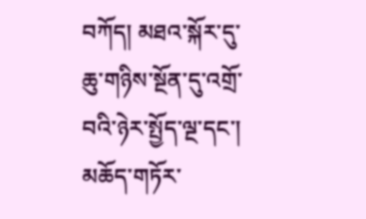བཀོད། མཐའ་སྐོར་དུ་ཆུ་གཉིས་སྔོན་དུ་འགྲོ་བའི་ཉེར་སྤྱོད་ལྔ་དང་། མཆོད་གཏོར་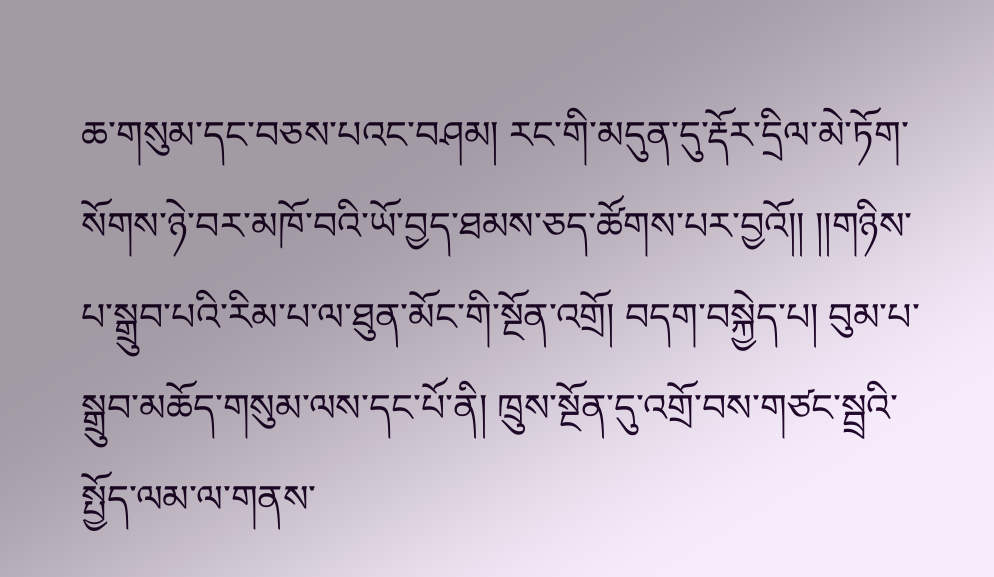ཆ་གསུམ་དང་བཅས་པའང་བཤམ། རང་གི་མདུན་དུ་རྡོར་དྲིལ་མེ་ཏོག་སོགས་ཉེ་བར་མཁོ་བའི་ཡོ་བྱད་ཐམས་ཅད་ཚོགས་པར་བྱའོ།། །།གཉིས་པ་སྒྲུབ་པའི་རིམ་པ་ལ་ཐུན་མོང་གི་སྔོན་འགྲོ། བདག་བསྐྱེད་པ། བུམ་པ་སྒྲུབ་མཆོད་གསུམ་ལས་དང་པོ་ནི། ཁྲུས་སྔོན་དུ་འགྲོ་བས་གཙང་སྦྲའི་སྤྱོད་ལམ་ལ་གནས་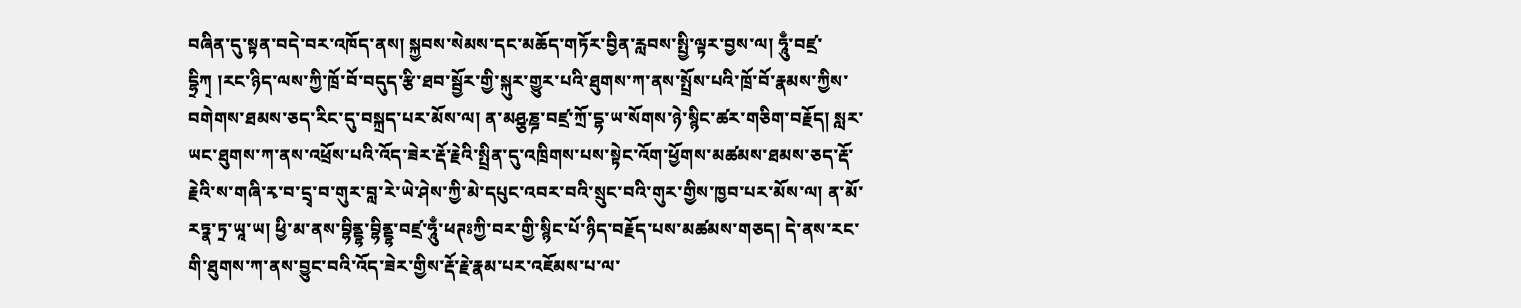བཞིན་དུ་སྟན་བདེ་བར་འཁོད་ནས། སྐྱབས་སེམས་དང་མཆོད་གཏོར་བྱིན་རླབས་སྤྱི་ལྟར་བྱས་ལ། ཧཱུྃ་བཛྲ་དྷྲིཀ྄ །རང་ཉིད་ལས་ཀྱི་ཁྲོ་བོ་བདུད་རྩི་ཐབ་སྦྱོར་གྱི་སྐུར་གྱུར་པའི་ཐུགས་ཀ་ནས་སྤྲོས་པའི་ཁྲོ་བོ་རྣམས་ཀྱིས་བགེགས་ཐམས་ཅད་རིང་དུ་བསྐྲད་པར་མོས་ལ། ན་མཤྩཎྜ་བཛྲ་ཀྲོ་དྷ་ཡ་སོགས་ཉེ་སྙིང་ཚར་གཅིག་བརྗོད། སླར་ཡང་ཐུགས་ཀ་ནས་འཕྲོས་པའི་འོད་ཟེར་རྡོ་རྗེའི་སྤྲིན་དུ་འཁྲིགས་པས་སྟེང་འོག་ཕྱོགས་མཚམས་ཐམས་ཅད་རྡོ་རྗེའི་ས་གཞི་རྭ་བ་དྲྭ་བ་གུར་བླ་རེ་ཡེ་ཤེས་ཀྱི་མེ་དཔུང་འབར་བའི་སྲུང་བའི་གུར་གྱིས་ཁྱབ་པར་མོས་ལ། ན་མོ་རཏྣ་ཏྲ་ཡཱ་ཡ། ཕྱི་མ་ནས་བྷིནྡྷ་བྷིནྡྷ་བཛྲ་ཧཱུྃ་ཕཊཿཀྱི་བར་གྱི་སྙིང་པོ་ཉིད་བརྗོད་པས་མཚམས་གཅད། དེ་ནས་རང་གི་ཐུགས་ཀ་ནས་བྱུང་བའི་འོད་ཟེར་གྱིས་རྡོ་རྗེ་རྣམ་པར་འཇོམས་པ་ལ་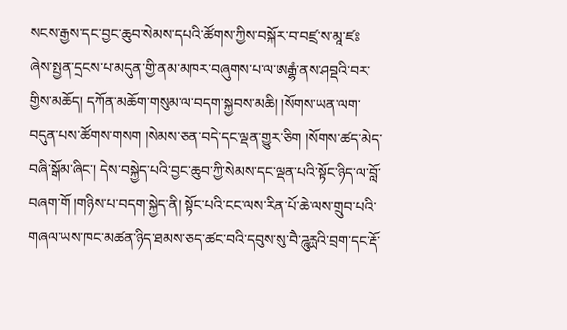སངས་རྒྱས་དང་བྱང་ཆུབ་སེམས་དཔའི་ཚོགས་ཀྱིས་བསྐོར་བ་བཛྲ་ས་མཱ་ཛཿ ཞེས་སྤྱན་དྲངས་པ་མདུན་གྱི་ནམ་མཁར་བཞུགས་པ་ལ་ཨརྒྷཾ་ནས་ཤབྡའི་བར་གྱིས་མཆོད། དཀོན་མཆོག་གསུམ་ལ་བདག་སྐྱབས་མཆི། །སོགས་ཡན་ལག་བདུན་པས་ཚོགས་གསག །སེམས་ཅན་བདེ་དང་ལྡན་གྱུར་ཅིག །སོགས་ཚད་མེད་བཞི་སྒོམ་ཞིང་། དེས་བསྐྱེད་པའི་བྱང་ཆུབ་ཀྱི་སེམས་དང་ལྡན་པའི་སྟོང་ཉིད་ལ་བློ་བཞག་གོ །གཉིས་པ་བདག་སྐྱེད་ནི། སྟོང་པའི་ངང་ལས་རིན་པོ་ཆེ་ལས་གྲུབ་པའི་གཞལ་ཡས་ཁང་མཚན་ཉིད་ཐམས་ཅད་ཚང་བའི་དབུས་སུ་བཻ་ཌཱུརྻའི་བྲག་དང་རྡོ་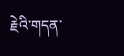རྗེའི་གདན་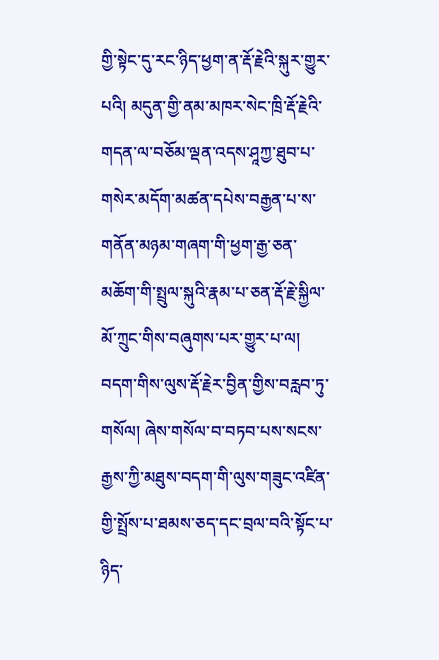གྱི་སྟེང་དུ་རང་ཉིད་ཕྱག་ན་རྡོ་རྗེའི་སྐུར་གྱུར་པའི། མདུན་གྱི་ནམ་མཁར་སེང་ཁྲི་རྡོ་རྗེའི་གདན་ལ་བཅོམ་ལྡན་འདས་ཤཱཀྱ་ཐུབ་པ་གསེར་མདོག་མཚན་དཔེས་བརྒྱན་པ་ས་གནོན་མཉམ་གཞག་གི་ཕྱག་རྒྱ་ཅན་མཆོག་གི་སྤྲུལ་སྐུའི་རྣམ་པ་ཅན་རྡོ་རྗེ་སྐྱིལ་མོ་ཀྲུང་གིས་བཞུགས་པར་གྱུར་པ་ལ། བདག་གིས་ལུས་རྡོ་རྗེར་བྱིན་གྱིས་བརླབ་ཏུ་གསོལ། ཞེས་གསོལ་བ་བཏབ་པས་སངས་རྒྱས་ཀྱི་མཐུས་བདག་གི་ལུས་གཟུང་འཛིན་གྱི་སྤྲོས་པ་ཐམས་ཅད་དང་བྲལ་བའི་སྟོང་པ་ཉིད་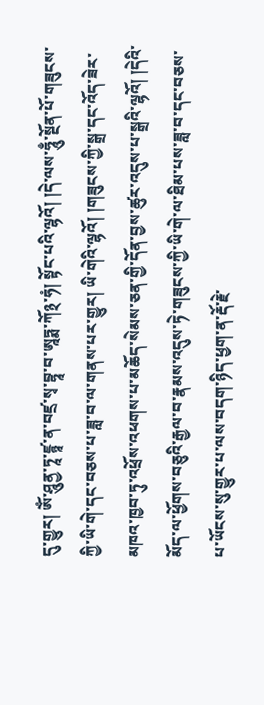དུ་གྱུར། ཨོཾ་ཤཱུནྱ་ཏཱ་ཛྙཱ་ན་བཛྲ་སྭ་བྷཱ་བ་ཨཱཏྨ་ཀོ྅་ཧཾ། སྟོང་པའི་ལྷའོ། །དེ་ལས་ཧཱུྃ་སྔོན་པོ་གཟུངས་ཀྱི་ཡི་གེ་དང་བཅས་པ་ཟླ་བ་ལ་གནས་པར་གྱུར། ཡི་གེའི་ལྷའོ། །གཟུངས་ཀྱི་སྒྲ་དང་འོད་ཟེར་མཁའ་ཁྱབ་ཏུ་འཕྲོས་འཕགས་པ་མཆོད་སེམས་ཅན་གྱི་དོན་བྱས་ཚུར་འདུས་པ་སྒྲའི་ལྷའོ། །དེའི་མོད་ལ་ཕྱོགས་བཅུའི་རྒྱལ་བ་རྣམས་འདུས་ཏེ་གཟུངས་ཀྱི་ཡི་གེ་ལ་ཐིམ་པས་ཟླ་བ་དང་བཅས་པ་ཡོངས་སུ་གྱུར་པ་ལས་བདག་ཉིད་ཕྱག་ན་རྡོ་རྗེ་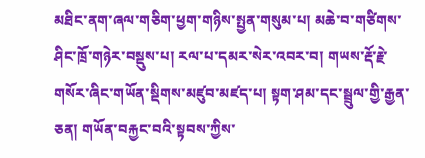མཐིང་ནག་ཞལ་གཅིག་ཕྱག་གཉིས་སྤྱན་གསུམ་པ། མཆེ་བ་གཙིགས་ཤིང་ཁྲོ་གཉེར་བསྡུས་པ། རལ་པ་དམར་སེར་འབར་བ། གཡས་རྡོ་རྗེ་གསོར་ཞིང་གཡོན་སྡིགས་མཛུབ་མཛད་པ། སྟག་ཤམ་དང་སྦྲུལ་གྱི་རྒྱན་ཅན། གཡོན་བརྐྱང་བའི་སྟབས་ཀྱིས་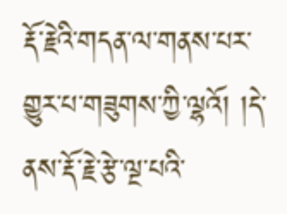རྡོ་རྗེའི་གདན་ལ་གནས་པར་གྱུར་པ་གཟུགས་ཀྱི་ལྷའོ། །དེ་ནས་རྡོ་རྗེ་རྩེ་ལྔ་པའི་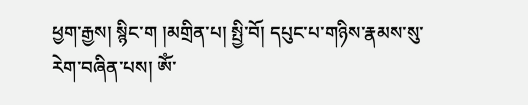ཕྱག་རྒྱས། སྙིང་ག །མགྲིན་པ། སྤྱི་བོ། དཔུང་པ་གཉིས་རྣམས་སུ་རེག་བཞིན་པས། ཨོཾ་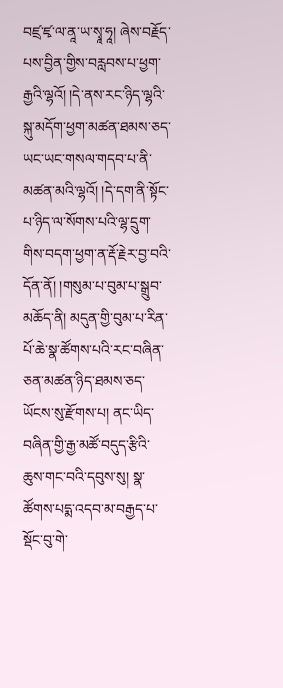བཛྲ་ཛྭ་ལ་ནཱ་ཡ་སྭཱ་ཧཱ། ཞེས་བརྗོད་པས་བྱིན་གྱིས་བརླབས་པ་ཕྱག་རྒྱའི་ལྷའོ། །དེ་ནས་རང་ཉིད་ལྷའི་སྐུ་མདོག་ཕྱག་མཚན་ཐམས་ཅད་ཡང་ཡང་གསལ་གདབ་པ་ནི་མཚན་མའི་ལྷའོ། །དེ་དག་ནི་སྟོང་པ་ཉིད་ལ་སོགས་པའི་ལྷ་དྲུག་གིས་བདག་ཕྱག་ན་རྡོ་རྗེར་བྱ་བའི་དོན་ནོ། །གསུམ་པ་བུམ་པ་སྒྲུབ་མཆོད་ནི། མདུན་གྱི་བུམ་པ་རིན་པོ་ཆེ་སྣ་ཚོགས་པའི་རང་བཞིན་ཅན་མཚན་ཉིད་ཐམས་ཅད་ཡོངས་སུ་རྫོགས་པ། ནང་ཡིད་བཞིན་གྱི་རྒྱ་མཚོ་བདུད་རྩིའི་ཆུས་གང་བའི་དབུས་སུ། སྣ་ཚོགས་པདྨ་འདབ་མ་བརྒྱད་པ་སྡོང་བུ་གེ་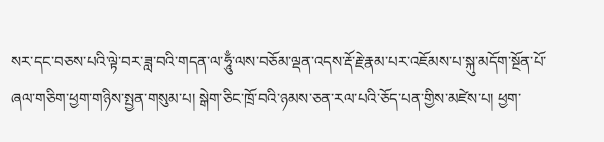སར་དང་བཅས་པའི་ལྟེ་བར་ཟླ་བའི་གདན་ལ་ཧཱུྃ་ལས་བཅོམ་ལྡན་འདས་རྡོ་རྗེ་རྣམ་པར་འཇོམས་པ་སྐུ་མདོག་སྔོན་པོ་ཞལ་གཅིག་ཕྱག་གཉིས་སྤྱན་གསུམ་པ། སྒེག་ཅིང་ཁྲོ་བའི་ཉམས་ཅན་རལ་པའི་ཅོད་པན་གྱིས་མཛེས་པ། ཕྱག་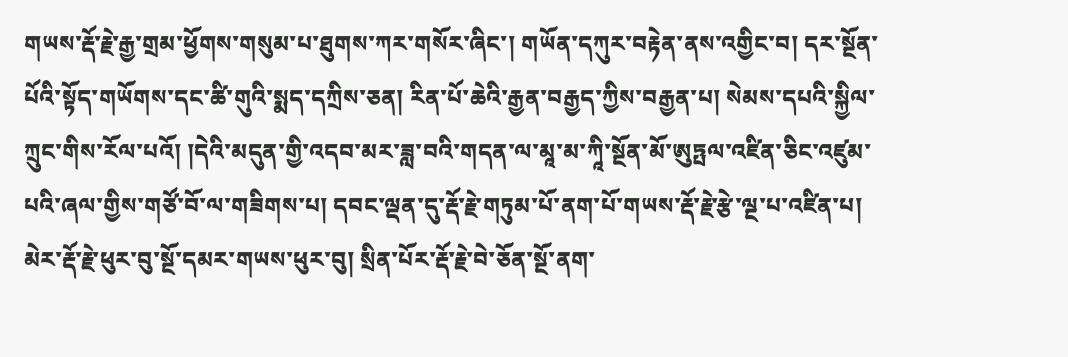གཡས་རྡོ་རྗེ་རྒྱ་གྲམ་ཕྱོགས་གསུམ་པ་ཐུགས་ཀར་གསོར་ཞིང་། གཡོན་དཀུར་བརྟེན་ནས་འགྱིང་བ། དར་སྔོན་པོའི་སྟོད་གཡོགས་དང་ཚི་གུའི་སྨད་དཀྲིས་ཅན། རིན་པོ་ཆེའི་རྒྱན་བརྒྱད་ཀྱིས་བརྒྱན་པ། སེམས་དཔའི་སྐྱིལ་ཀྲུང་གིས་རོལ་པའོ། །དེའི་མདུན་གྱི་འདབ་མར་ཟླ་བའི་གདན་ལ་མཱ་མ་ཀཱི་སྔོན་མོ་ཨུཏྤལ་འཛིན་ཅིང་འཛུམ་པའི་ཞལ་གྱིས་གཙོ་བོ་ལ་གཟིགས་པ། དབང་ལྡན་དུ་རྡོ་རྗེ་གཏུམ་པོ་ནག་པོ་གཡས་རྡོ་རྗེ་རྩེ་ལྔ་པ་འཛིན་པ། མེར་རྡོ་རྗེ་ཕུར་བུ་སྔོ་དམར་གཡས་ཕུར་བུ། སྲིན་པོར་རྡོ་རྗེ་བེ་ཅོན་སྔོ་ནག་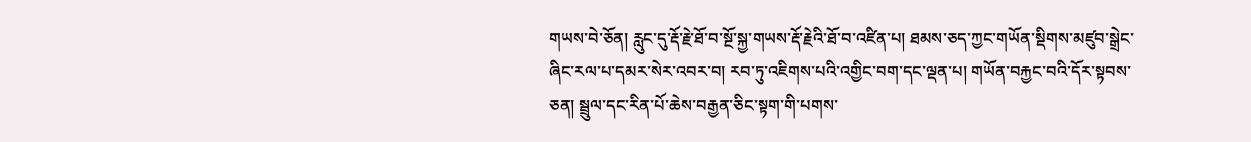གཡས་བེ་ཅོན། རླུང་དུ་རྡོ་རྗེ་ཐོ་བ་སྔོ་སྐྱ་གཡས་རྡོ་རྗེའི་ཐོ་བ་འཛིན་པ། ཐམས་ཅད་ཀྱང་གཡོན་སྡིགས་མཛུབ་སྒྲེང་ཞིང་རལ་པ་དམར་སེར་འབར་བ། རབ་ཏུ་འཇིགས་པའི་འགྱིང་བག་དང་ལྡན་པ། གཡོན་བརྐྱང་བའི་དོར་སྟབས་ཅན། སྦྲུལ་དང་རིན་པོ་ཆེས་བརྒྱན་ཅིང་སྟག་གི་པགས་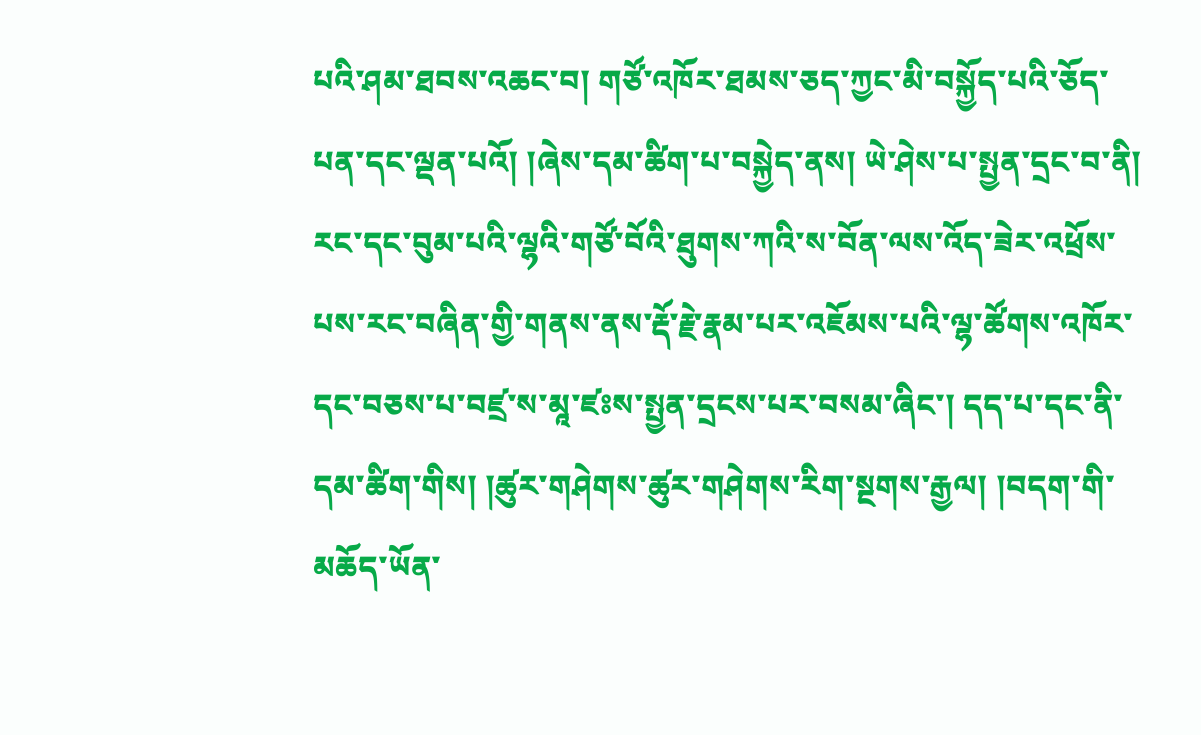པའི་ཤམ་ཐབས་འཆང་བ། གཙོ་འཁོར་ཐམས་ཅད་ཀྱང་མི་བསྐྱོད་པའི་ཅོད་པན་དང་ལྡན་པའོ། །ཞེས་དམ་ཚིག་པ་བསྐྱེད་ནས། ཡེ་ཤེས་པ་སྤྱན་དྲང་བ་ནི། རང་དང་བུམ་པའི་ལྷའི་གཙོ་བོའི་ཐུགས་ཀའི་ས་བོན་ལས་འོད་ཟེར་འཕྲོས་པས་རང་བཞིན་གྱི་གནས་ནས་རྡོ་རྗེ་རྣམ་པར་འཇོམས་པའི་ལྷ་ཚོགས་འཁོར་དང་བཅས་པ་བཛྲ་ས་མཱ་ཛཿས་སྤྱན་དྲངས་པར་བསམ་ཞིང་། དད་པ་དང་ནི་དམ་ཚིག་གིས། །ཚུར་གཤེགས་ཚུར་གཤེགས་རིག་སྔགས་རྒྱལ། །བདག་གི་མཆོད་ཡོན་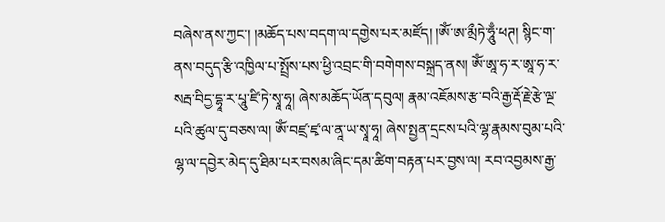བཞེས་ནས་ཀྱང་། །མཆོད་པས་བདག་ལ་དགྱེས་པར་མཛོད། །ཨོཾ་ཨ་མྲྀཏེ་ཧཱུྃ་ཕཊ། སྙིང་ག་ནས་བདུད་རྩི་འཁྱིལ་པ་སྤྲོས་པས་ཕྱི་འབྲང་གི་བགེགས་བསྐྲད་ནས། ཨོཾ་ཨཱ་ཧ་ར་ཨཱ་ཧ་ར་སརྦ་བིདྱ་དྷཱ་ར་པཱུ་ཛི་ཏེ་སྭཱ་ཧཱ། ཞེས་མཆོད་ཡོན་དབུལ། རྣམ་འཇོམས་རྩ་བའི་རྒྱ་རྡོ་རྗེ་རྩེ་ལྔ་པའི་ཚུལ་དུ་བཅས་ལ། ཨོཾ་བཛྲ་ཛྭ་ལ་ནཱ་ཡ་སྭཱ་ཧཱ། ཞེས་སྤྱན་དྲངས་པའི་ལྷ་རྣམས་བུམ་པའི་ལྷ་ལ་དབྱེར་མེད་དུ་ཐིམ་པར་བསམ་ཞིང་དམ་ཚིག་བརྟན་པར་བྱས་ལ། རབ་འབྱམས་རྒྱ་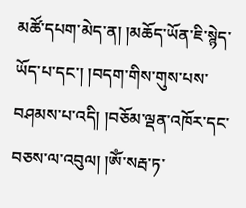མཚོ་དཔག་མེད་ན། །མཆོད་ཡོན་ཇི་སྙེད་ཡོད་པ་དང་། །བདག་གིས་གུས་པས་བཤམས་པ་འདི། །བཅོམ་ལྡན་འཁོར་དང་བཅས་ལ་འབུལ། །ཨོཾ་སརྦ་ཏ་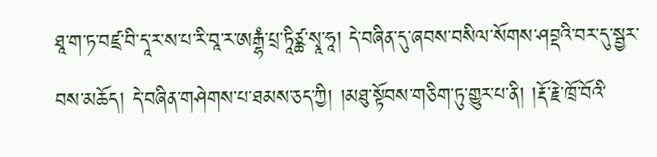ཐཱ་ག་ཏ་བཛྲ་བི་དཱ་ར་ས་པ་རི་བཱ་ར་ཨརྒྷཾ་པྲ་ཏཱིཙྪ་སྭཱ་ཧཱ། དེ་བཞིན་དུ་ཞབས་བསིལ་སོགས་ཤབྡའི་བར་དུ་སྦྱར་བས་མཆོད། དེ་བཞིན་གཤེགས་པ་ཐམས་ཅད་ཀྱི། །མཐུ་སྟོབས་གཅིག་ཏུ་གྱུར་པ་ནི། །རྡོ་རྗེ་ཁྲོ་བོའི་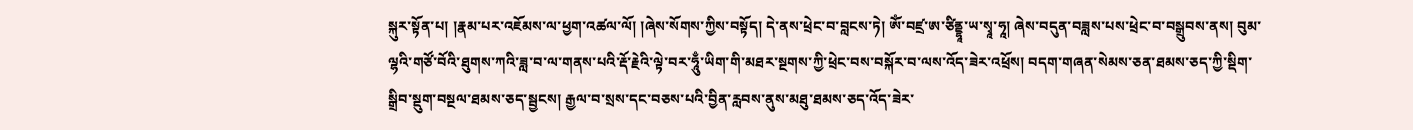སྐུར་སྟོན་པ། །རྣམ་པར་འཇོམས་ལ་ཕྱག་འཚལ་ལོ། །ཞེས་སོགས་ཀྱིས་བསྟོད། དེ་ནས་ཕྲེང་བ་བླངས་ཏེ། ཨོཾ་བཛྲ་ཨ་ཙིནྡྷཱ་ཡ་སྭཱ་ཧཱ། ཞེས་བདུན་བཟླས་པས་ཕྲེང་བ་བསྒྲུབས་ནས། བུམ་ལྷའི་གཙོ་བོའི་ཐུགས་ཀའི་ཟླ་བ་ལ་གནས་པའི་རྡོ་རྗེའི་ལྟེ་བར་ཧཱུྃ་ཡིག་གི་མཐར་སྔགས་ཀྱི་ཕྲེང་བས་བསྐོར་བ་ལས་འོད་ཟེར་འཕྲོས། བདག་གཞན་སེམས་ཅན་ཐམས་ཅད་ཀྱི་སྡིག་སྒྲིབ་སྡུག་བསྔལ་ཐམས་ཅད་སྦྱངས། རྒྱལ་བ་སྲས་དང་བཅས་པའི་བྱིན་རླབས་ནུས་མཐུ་ཐམས་ཅད་འོད་ཟེར་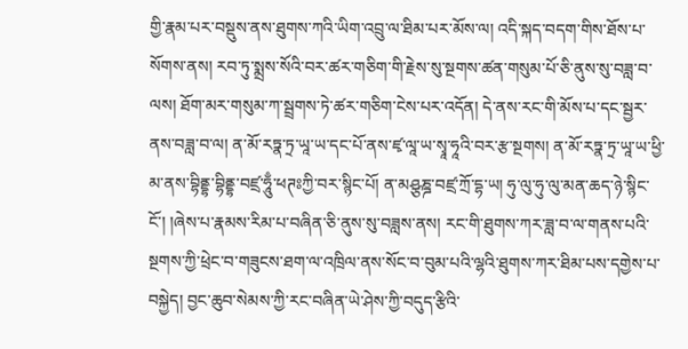གྱི་རྣམ་པར་བསྡུས་ནས་ཐུགས་ཀའི་ཡིག་འབྲུ་ལ་ཐིམ་པར་མོས་ལ། འདི་སྐད་བདག་གིས་ཐོས་པ་སོགས་ནས། རབ་ཏུ་སྨྲས་སོའི་བར་ཚར་གཅིག་གི་རྗེས་སུ་སྔགས་ཚན་གསུམ་པོ་ཅི་ནུས་སུ་བཟླ་བ་ལས། ཐོག་མར་གསུམ་ཀ་སྦྲགས་ཏེ་ཚར་གཅིག་ངེས་པར་འདོན། དེ་ནས་རང་གི་མོས་པ་དང་སྦྱར་ནས་བཟླ་བ་ལ། ན་མོ་རཏྣ་ཏྲ་ཡཱ་ཡ་དང་པོ་ནས་ཛྭ་ལཱ་ཡ་སྭཱ་ཧཱའི་བར་རྩ་སྔགས། ན་མོ་རཏྣ་ཏྲ་ཡཱ་ཡ་ཕྱི་མ་ནས་བྷིནྡྷ་བྷིནྡྷ་བཛྲ་ཧཱུྃ་ཕཊཿཀྱི་བར་སྙིང་པོ། ན་མཤྩཎྜ་བཛྲ་ཀྲོ་དྷ་ཡ། ཧུ་ལུ་ཧུ་ལུ་མན་ཆད་ཉེ་སྙིང་ངོ་། །ཞེས་པ་རྣམས་རིམ་པ་བཞིན་ཅི་ནུས་སུ་བཟླས་ནས། རང་གི་ཐུགས་ཀར་ཟླ་བ་ལ་གནས་པའི་སྔགས་ཀྱི་ཕྲེང་བ་གཟུངས་ཐག་ལ་འཁྲིལ་ནས་སོང་བ་བུམ་པའི་ལྷའི་ཐུགས་ཀར་ཐིམ་པས་དགྱེས་པ་བསྐྱེད། བྱང་ཆུབ་སེམས་ཀྱི་རང་བཞིན་ཡེ་ཤེས་ཀྱི་བདུད་རྩིའི་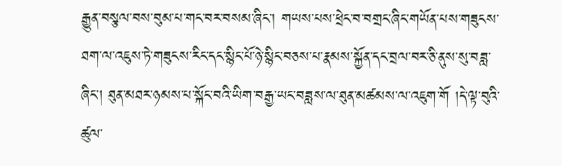རྒྱུན་བསྩལ་བས་བུམ་པ་གང་བར་བསམ་ཞིང་། གཡས་པས་ཕྲེང་བ་བགྲང་ཞིང་གཡོན་པས་གཟུངས་ཐག་ལ་འཇུས་ཏེ་གཟུངས་རིང་དང་སྙིང་པོ་ཉེ་སྙིང་བཅས་པ་རྣམས་སྐྱོན་དང་བྲལ་བར་ཅི་ནུས་སུ་བཟླ་ཞིང་། ཐུན་མཐར་ཉམས་པ་སྐོང་བའི་ཡིག་བརྒྱ་ཡང་བཟླས་ལ་ཐུན་མཚམས་ལ་འཇུག་གོ །དེ་ལྟ་བུའི་ཚུལ་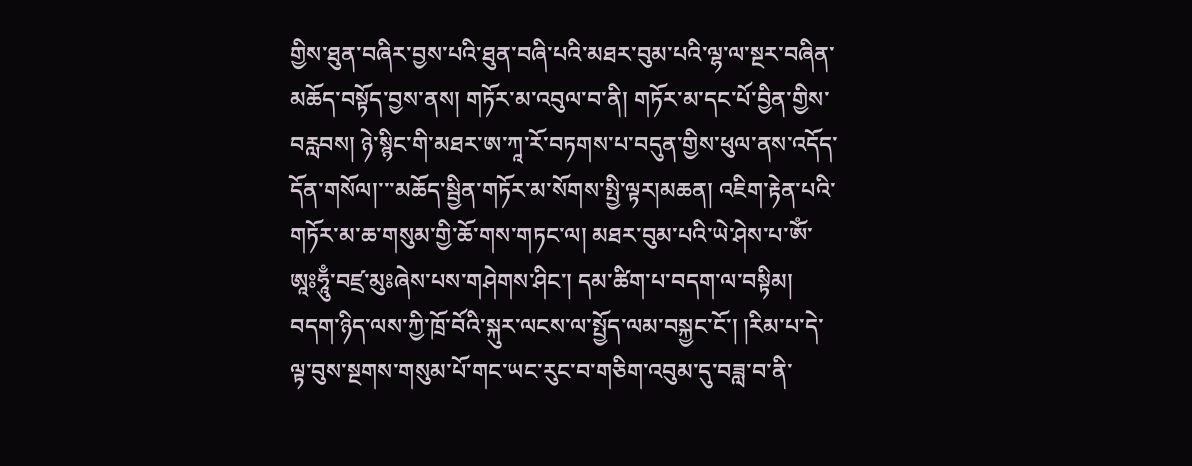གྱིས་ཐུན་བཞིར་བྱས་པའི་ཐུན་བཞི་པའི་མཐར་བུམ་པའི་ལྷ་ལ་སྔར་བཞིན་མཆོད་བསྟོད་བྱས་ནས། གཏོར་མ་འབུལ་བ་ནི། གཏོར་མ་དང་པོ་བྱིན་གྱིས་བརླབས། ཉེ་སྙིང་གི་མཐར་ཨ་ཀཱ་རོ་བཏགས་པ་བདུན་གྱིས་ཕུལ་ནས་འདོད་དོན་གསོལ།་་་མཆོད་སྦྱིན་གཏོར་མ་སོགས་སྤྱི་ལྟར།མཆན། འཇིག་རྟེན་པའི་གཏོར་མ་ཆ་གསུམ་གྱི་ཆོ་གས་གཏང་ལ། མཐར་བུམ་པའི་ཡེ་ཤེས་པ་ཨོཾ་ཨཱཿཧཱུྃ་བཛྲ་མུཿཞེས་པས་གཤེགས་ཤིང་། དམ་ཚིག་པ་བདག་ལ་བསྟིམ། བདག་ཉིད་ལས་ཀྱི་ཁྲོ་བོའི་སྐུར་ལངས་ལ་སྤྱོད་ལམ་བསྐྱང་ངོ་། །རིམ་པ་དེ་ལྟ་བུས་སྔགས་གསུམ་པོ་གང་ཡང་རུང་བ་གཅིག་འབུམ་དུ་བཟླ་བ་ནི་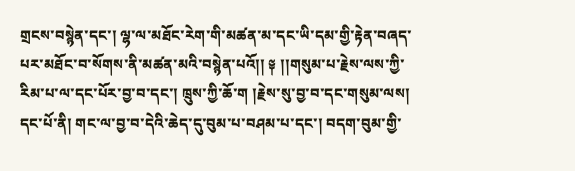གྲངས་བསྙེན་དང་། ལྷ་ལ་མཐོང་རེག་གི་མཚན་མ་དང་ཡི་དམ་གྱི་རྟེན་བཞད་པར་མཐོང་བ་སོགས་ནི་མཚན་མའི་བསྙེན་པའོ།། ༈ །།གསུམ་པ་རྗེས་ལས་ཀྱི་རིམ་པ་ལ་དང་པོར་བྱ་བ་དང་། ཁྲུས་ཀྱི་ཆོ་ག །རྗེས་སུ་བྱ་བ་དང་གསུམ་ལས། དང་པོ་ནི། གང་ལ་བྱ་བ་དེའི་ཆེད་དུ་བུམ་པ་བཤམ་པ་དང་། བདག་བུམ་གྱི་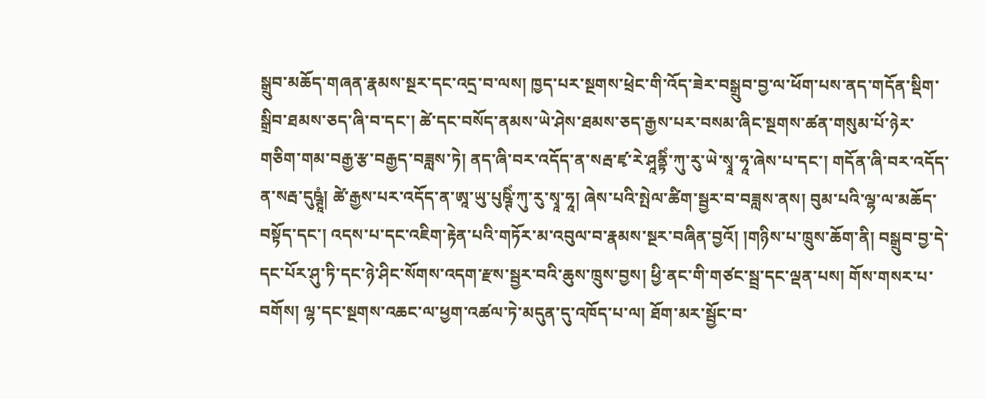སྒྲུབ་མཆོད་གཞན་རྣམས་སྔར་དང་འདྲ་བ་ལས། ཁྱད་པར་སྔགས་ཕྲེང་གི་འོད་ཟེར་བསྒྲུབ་བྱ་ལ་ཕོག་པས་ནད་གདོན་སྡིག་སྒྲིབ་ཐམས་ཅད་ཞི་བ་དང་། ཚེ་དང་བསོད་ནམས་ཡེ་ཤེས་ཐམས་ཅད་རྒྱས་པར་བསམ་ཞིང་སྔགས་ཚན་གསུམ་པོ་ཉེར་གཅིག་གམ་བརྒྱ་རྩ་བརྒྱད་བཟླས་ཏེ། ནད་ཞི་བར་འདོད་ན་སརྦ་ཛྭ་རེ་ཤཱནྟིཾ་ཀུ་རུ་ཡེ་སྭཱ་ཧཱ་ཞེས་པ་དང་། གདོན་ཞི་བར་འདོད་ན་སརྦ་དུཥྚཱཾ། ཚེ་རྒྱས་པར་འདོད་ན་ཨཱ་ཡུ་པུཥྚིཾ་ཀུ་རུ་སྭཱ་ཧཱ། ཞེས་པའི་སྤེལ་ཚིག་སྦྱར་བ་བཟླས་ནས། བུམ་པའི་ལྷ་ལ་མཆོད་བསྟོད་དང་། འདས་པ་དང་འཇིག་རྟེན་པའི་གཏོར་མ་འབུལ་བ་རྣམས་སྔར་བཞིན་བྱའོ། །གཉིས་པ་ཁྲུས་ཆོག་ནི། བསྒྲུབ་བྱ་དེ་དང་པོར་ཤུ་ཏི་དང་ཉེ་ཤིང་སོགས་འདག་རྫས་སྦྱར་བའི་ཆུས་ཁྲུས་བྱས། ཕྱི་ནང་གི་གཙང་སྦྲ་དང་ལྡན་པས། གོས་གསར་པ་བགོས། ལྷ་དང་སྔགས་འཆང་ལ་ཕྱག་འཚལ་ཏེ་མདུན་དུ་འཁོད་པ་ལ། ཐོག་མར་སྦྱོང་བ་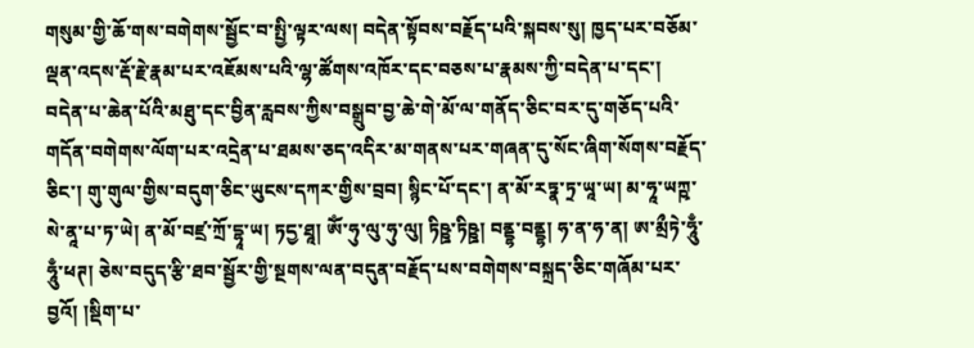གསུམ་གྱི་ཆོ་གས་བགེགས་སྦྱོང་བ་སྤྱི་ལྟར་ལས། བདེན་སྟོབས་བརྗོད་པའི་སྐབས་སུ། ཁྱད་པར་བཅོམ་ལྡན་འདས་རྡོ་རྗེ་རྣམ་པར་འཇོམས་པའི་ལྷ་ཚོགས་འཁོར་དང་བཅས་པ་རྣམས་ཀྱི་བདེན་པ་དང་། བདེན་པ་ཆེན་པོའི་མཐུ་དང་བྱིན་རླབས་ཀྱིས་བསྒྲུབ་བྱ་ཆེ་གེ་མོ་ལ་གནོད་ཅིང་བར་དུ་གཅོད་པའི་གདོན་བགེགས་ལོག་པར་འདྲེན་པ་ཐམས་ཅད་འདིར་མ་གནས་པར་གཞན་དུ་སོང་ཞིག་སོགས་བརྗོད་ཅིང་། གུ་གུལ་གྱིས་བདུག་ཅིང་ཡུངས་དཀར་གྱིས་བྲབ། སྙིང་པོ་དང་། ན་མོ་རཏྣ་ཏྲ་ཡཱ་ཡ། མ་ཧཱ་ཡཀྵ་སེ་ནཱ་པ་ཏ་ཡེ། ན་མོ་བཛྲ་ཀྲོ་དྷཱ་ཡ། ཏདྱ་ཐཱ། ཨོཾ་ཧུ་ལུ་ཧུ་ལུ། ཏིཥྛ་ཏིཥྛ། བནྡྷ་བནྡྷ། ཧ་ན་ཧ་ན། ཨ་མྲྀཏེ་ཧཱུྃ་ཧཱུྃ་ཕཊ། ཅེས་བདུད་རྩི་ཐབ་སྦྱོར་གྱི་སྔགས་ལན་བདུན་བརྗོད་པས་བགེགས་བསྐྲད་ཅིང་གཞོམ་པར་བྱའོ། །སྡིག་པ་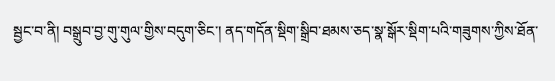སྦྱང་བ་ནི། བསྒྲུབ་བྱ་གུ་གུལ་གྱིས་བདུག་ཅིང་། ནད་གདོན་སྡིག་སྒྲིབ་ཐམས་ཅད་སྣ་སྒོར་སྡིག་པའི་གཟུགས་ཀྱིས་ཐོན་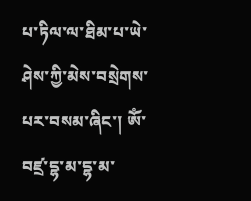པ་ཏིལ་ལ་ཐིམ་པ་ཡེ་ཤེས་ཀྱི་མེས་བསྲེགས་པར་བསམ་ཞིང་། ཨོཾ་བཛྲ་དྷ་མ་དྷ་མ་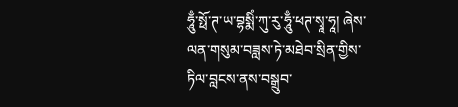ཧཱུྃ་སྥོ་ཊ་ཡ་བྷསྨིཾ་ཀུ་རུ་ཧཱུྃ་ཕཊ་སྭཱ་ཧཱ། ཞེས་ལན་གསུམ་བཟླས་ཏེ་མཐེབ་སྲིན་གྱིས་ཏིལ་བླངས་ནས་བསྒྲུབ་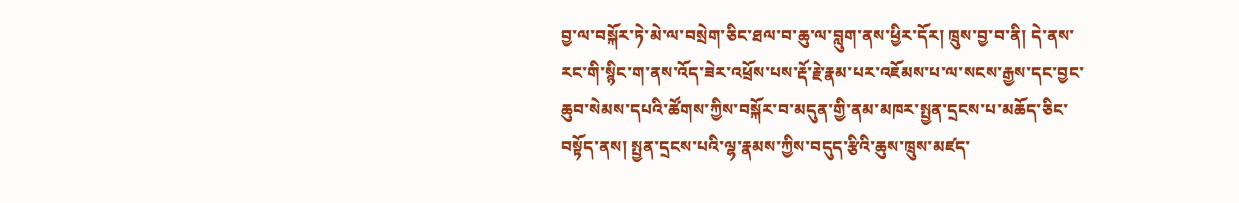བྱ་ལ་བསྐོར་ཏེ་མེ་ལ་བསྲེག་ཅིང་ཐལ་བ་ཆུ་ལ་བླུག་ནས་ཕྱིར་དོར། ཁྲུས་བྱ་བ་ནི། དེ་ནས་རང་གི་སྙིང་ག་ནས་འོད་ཟེར་འཕྲོས་པས་རྡོ་རྗེ་རྣམ་པར་འཇོམས་པ་ལ་སངས་རྒྱས་དང་བྱང་ཆུབ་སེམས་དཔའི་ཚོགས་ཀྱིས་བསྐོར་བ་མདུན་གྱི་ནམ་མཁར་སྤྱན་དྲངས་པ་མཆོད་ཅིང་བསྟོད་ནས། སྤྱན་དྲངས་པའི་ལྷ་རྣམས་ཀྱིས་བདུད་རྩིའི་ཆུས་ཁྲུས་མཛད་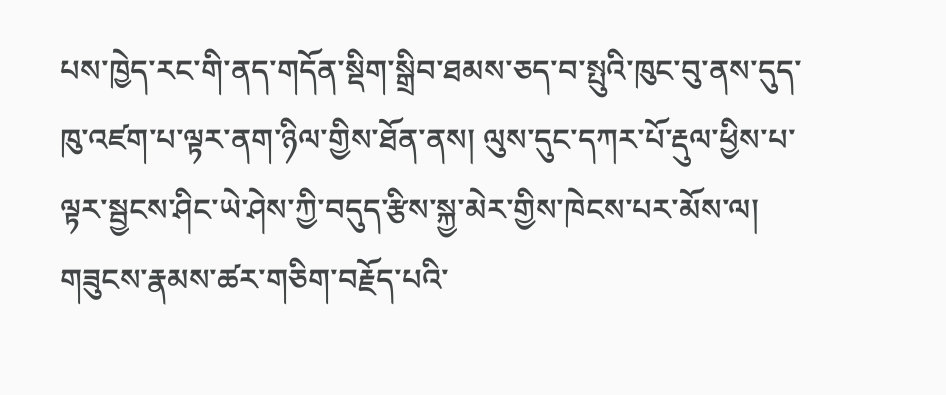པས་ཁྱེད་རང་གི་ནད་གདོན་སྡིག་སྒྲིབ་ཐམས་ཅད་བ་སྤུའི་ཁུང་བུ་ནས་དུད་ཁུ་འཛག་པ་ལྟར་ནག་ཉིལ་གྱིས་ཐོན་ནས། ལུས་དུང་དཀར་པོ་རྡུལ་ཕྱིས་པ་ལྟར་སྦྱངས་ཤིང་ཡེ་ཤེས་ཀྱི་བདུད་རྩིས་སྐྱ་མེར་གྱིས་ཁེངས་པར་མོས་ལ། གཟུངས་རྣམས་ཚར་གཅིག་བརྗོད་པའི་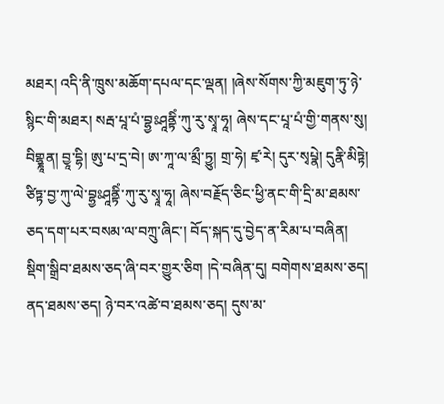མཐར། འདི་ནི་ཁྲུས་མཆོག་དཔལ་དང་ལྡན། །ཞེས་སོགས་ཀྱི་མཇུག་ཏུ་ཉེ་སྙིང་གི་མཐར། སརྦ་པཱ་པཾ་བྷྱཿཤཱནྟིཾ་ཀུ་རུ་སྭཱ་ཧཱ། ཞེས་དང་པཱ་པཾ་གྱི་གནས་སུ། བིགྷྣཱན། བྱཱ་དྷི། ཨུ་པ་དྲ་བེ། ཨ་ཀཱ་ལ་མྲྀ་ཏྱུ། གྲ་ཧེ། ཛྭ་རེ། དུར་སྭཔྣེ། དུརྣི་མིཏྟེ། ཙིཏྟ་བྱ་ཀུ་ལེ་བྷྱཿཤཱནྟིཾ་ཀུ་རུ་སྭཱ་ཧཱ། ཞེས་བརྗོད་ཅིང་ཕྱི་ནང་གི་དྲི་མ་ཐམས་ཅད་དག་པར་བསམ་ལ་བཀྲུ་ཞིང་། བོད་སྐད་དུ་བྱེད་ན་རིམ་པ་བཞིན། སྡིག་སྒྲིབ་ཐམས་ཅད་ཞི་བར་གྱུར་ཅིག །དེ་བཞིན་དུ། བགེགས་ཐམས་ཅད། ནད་ཐམས་ཅད། ཉེ་བར་འཚེ་བ་ཐམས་ཅད། དུས་མ་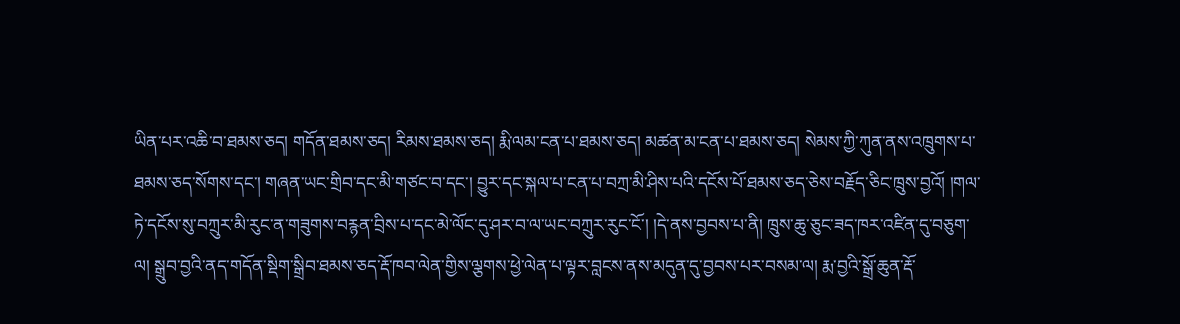ཡིན་པར་འཆི་བ་ཐམས་ཅད། གདོན་ཐམས་ཅད། རིམས་ཐམས་ཅད། རྨི་ལམ་ངན་པ་ཐམས་ཅད། མཚན་མ་ངན་པ་ཐམས་ཅད། སེམས་ཀྱི་ཀུན་ནས་འཁྲུགས་པ་ཐམས་ཅད་སོགས་དང་། གཞན་ཡང་གྲིབ་དང་མི་གཙང་བ་དང་། བྱུར་དང་སྐལ་པ་ངན་པ་བཀྲ་མི་ཤིས་པའི་དངོས་པོ་ཐམས་ཅད་ཅེས་བརྗོད་ཅིང་ཁྲུས་བྱའོ། །གལ་ཏེ་དངོས་སུ་བཀྲུར་མི་རུང་ན་གཟུགས་བརྙན་བྲིས་པ་དང་མེ་ལོང་དུ་ཤར་བ་ལ་ཡང་བཀྲུར་རུང་ངོ་། །དེ་ནས་བྱབས་པ་ནི། ཁྲུས་ཆུ་ཅུང་ཟད་ཁར་འཛིན་དུ་བཅུག་ལ། སྒྲུབ་བྱའི་ནད་གདོན་སྡིག་སྒྲིབ་ཐམས་ཅད་རྡོ་ཁབ་ལེན་གྱིས་ལྕགས་ཕྱེ་ལེན་པ་ལྟར་བླངས་ནས་མདུན་དུ་བྱབས་པར་བསམ་ལ། རྨ་བྱའི་སྒྲོ་ཆུན་རྡོ་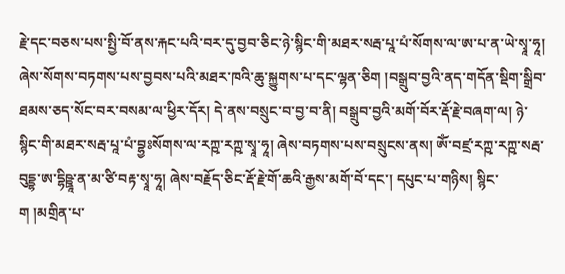རྗེ་དང་བཅས་པས་སྤྱི་བོ་ནས་རྐང་པའི་བར་དུ་བྱབ་ཅིང་ཉེ་སྙིང་གི་མཐར་སརྦ་པཱ་པཾ་སོགས་ལ་ཨ་པ་ན་ཡེ་སྭཱ་ཧཱ། ཞེས་སོགས་བཏགས་པས་བྱབས་པའི་མཐར་ཁའི་ཆུ་སྐྱུགས་པ་དང་ལྷན་ཅིག །བསྒྲུབ་བྱའི་ནད་གདོན་སྡིག་སྒྲིབ་ཐམས་ཅད་སོང་བར་བསམ་ལ་ཕྱིར་དོར། དེ་ནས་བསྲུང་བ་བྱ་བ་ནི། བསྒྲུབ་བྱའི་མགོ་བོར་རྡོ་རྗེ་བཞག་ལ། ཉེ་སྙིང་གི་མཐར་སརྦ་པཱ་པཾ་བྷྱཿསོགས་ལ་རཀྵ་རཀྵ་སྭཱ་ཧཱ། ཞེས་བཏགས་པས་བསྲུངས་ནས། ཨོཾ་བཛྲ་རཀྵ་རཀྵ་སརྦ་བུདྡྷ་ཨ་དྷིཥྛཱ་ན་མ་ཙི་བརྟ་སྭཱ་ཧཱ། ཞེས་བརྗོད་ཅིང་རྡོ་རྗེ་གོ་ཆའི་རྒྱས་མགོ་བོ་དང་། དཔུང་པ་གཉིས། སྙིང་ག །མགྲིན་པ་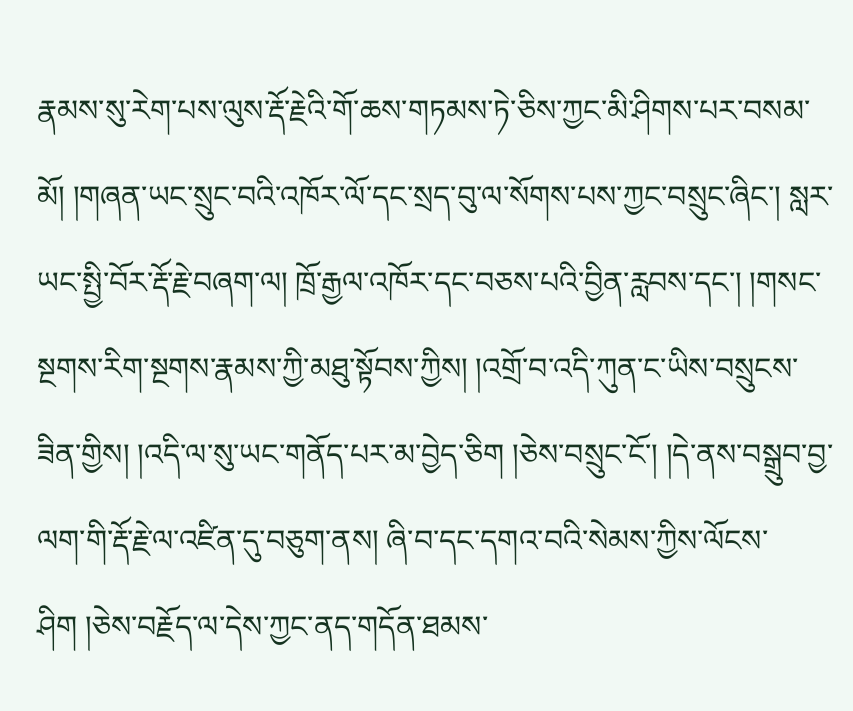རྣམས་སུ་རེག་པས་ལུས་རྡོ་རྗེའི་གོ་ཆས་གཏམས་ཏེ་ཅིས་ཀྱང་མི་ཤིགས་པར་བསམ་མོ། །གཞན་ཡང་སྲུང་བའི་འཁོར་ལོ་དང་སྲད་བུ་ལ་སོགས་པས་ཀྱང་བསྲུང་ཞིང་། སླར་ཡང་སྤྱི་བོར་རྡོ་རྗེ་བཞག་ལ། ཁྲོ་རྒྱལ་འཁོར་དང་བཅས་པའི་བྱིན་རླབས་དང་། །གསང་སྔགས་རིག་སྔགས་རྣམས་ཀྱི་མཐུ་སྟོབས་ཀྱིས། །འགྲོ་བ་འདི་ཀུན་ང་ཡིས་བསྲུངས་ཟིན་གྱིས། །འདི་ལ་སུ་ཡང་གནོད་པར་མ་བྱེད་ཅིག །ཅེས་བསྲུང་ངོ་། །དེ་ནས་བསྒྲུབ་བྱ་ལག་གི་རྡོ་རྗེ་ལ་འཛིན་དུ་བཅུག་ནས། ཞི་བ་དང་དགའ་བའི་སེམས་ཀྱིས་ལོངས་ཤིག །ཅེས་བརྗོད་ལ་དེས་ཀྱང་ནད་གདོན་ཐམས་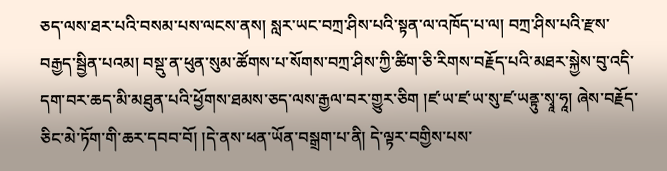ཅད་ལས་ཐར་པའི་བསམ་པས་ལངས་ནས། སླར་ཡང་བཀྲ་ཤིས་པའི་སྟན་ལ་འཁོད་པ་ལ། བཀྲ་ཤིས་པའི་རྫས་བརྒྱད་སྦྱིན་པའམ། བསྡུ་ན་ཕུན་སུམ་ཚོགས་པ་སོགས་བཀྲ་ཤིས་ཀྱི་ཚིག་ཅི་རིགས་བརྗོད་པའི་མཐར་སྐྱེས་བུ་འདི་དག་བར་ཆད་མི་མཐུན་པའི་ཕྱོགས་ཐམས་ཅད་ལས་རྒྱལ་བར་གྱུར་ཅིག །ཛ་ཡ་ཛ་ཡ་སུ་ཛ་ཡནྟུ་སྭཱ་ཧཱ། ཞེས་བརྗོད་ཅིང་མེ་ཏོག་གི་ཆར་དབབ་བོ། །དེ་ནས་ཕན་ཡོན་བསྒྲག་པ་ནི། དེ་ལྟར་བགྱིས་པས་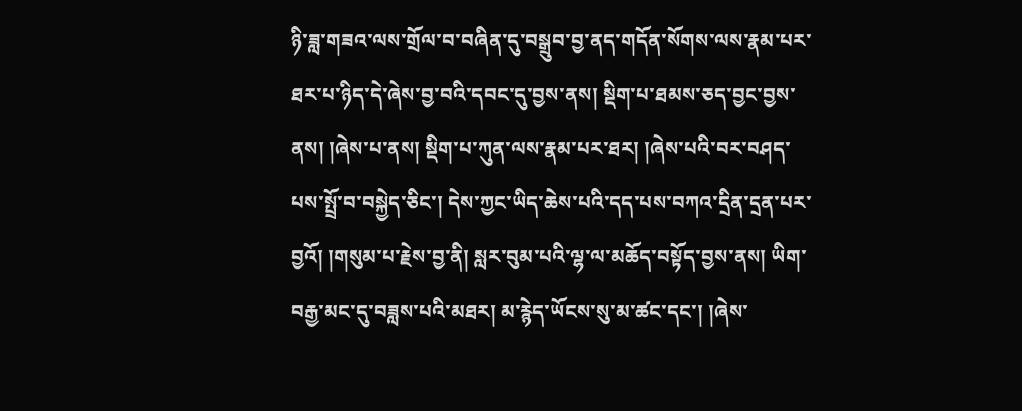ཉི་ཟླ་གཟའ་ལས་གྲོལ་བ་བཞིན་དུ་བསྒྲུབ་བྱ་ནད་གདོན་སོགས་ལས་རྣམ་པར་ཐར་པ་ཉིད་དེ་ཞེས་བྱ་བའི་དབང་དུ་བྱས་ནས། སྡིག་པ་ཐམས་ཅད་བྱང་བྱས་ནས། །ཞེས་པ་ནས། སྡིག་པ་ཀུན་ལས་རྣམ་པར་ཐར། །ཞེས་པའི་བར་བཤད་པས་སྤྲོ་བ་བསྐྱེད་ཅིང་། དེས་ཀྱང་ཡིད་ཆེས་པའི་དད་པས་བཀའ་དྲིན་དྲན་པར་བྱའོ། །གསུམ་པ་རྗེས་བྱ་ནི། སླར་བུམ་པའི་ལྷ་ལ་མཆོད་བསྟོད་བྱས་ནས། ཡིག་བརྒྱ་མང་དུ་བཟླས་པའི་མཐར། མ་རྙེད་ཡོངས་སུ་མ་ཚང་དང་། །ཞེས་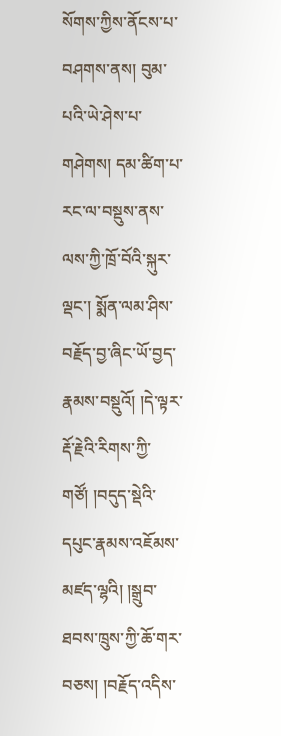སོགས་ཀྱིས་ནོངས་པ་བཤགས་ནས། བུམ་པའི་ཡེ་ཤེས་པ་གཤེགས། དམ་ཚིག་པ་རང་ལ་བསྡུས་ནས་ལས་ཀྱི་ཁྲོ་བོའི་སྐུར་ལྡང་། སྨོན་ལམ་ཤིས་བརྗོད་བྱ་ཞིང་ཡོ་བྱད་རྣམས་བསྡུའོ། །དེ་ལྟར་རྡོ་རྗེའི་རིགས་ཀྱི་གཙོ། །བདུད་སྡེའི་དཔུང་རྣམས་འཇོམས་མཛད་ལྷའི། །སྒྲུབ་ཐབས་ཁྲུས་ཀྱི་ཆོ་གར་བཅས། །བརྗོད་འདིས་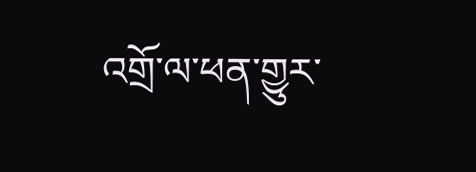འགྲོ་ལ་ཕན་གྱུར་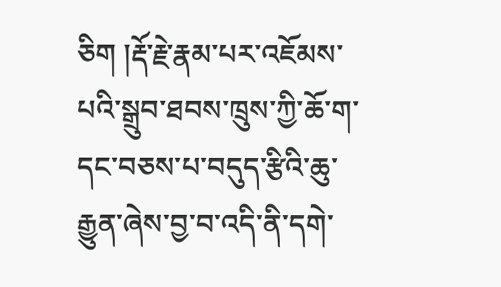ཅིག །རྡོ་རྗེ་རྣམ་པར་འཇོམས་པའི་སྒྲུབ་ཐབས་ཁྲུས་ཀྱི་ཆོ་ག་དང་བཅས་པ་བདུད་རྩིའི་ཆུ་རྒྱུན་ཞེས་བྱ་བ་འདི་ནི་དགེ་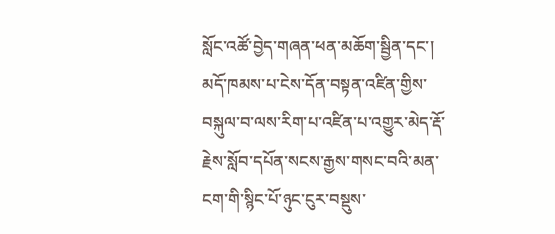སློང་འཚོ་བྱེད་གཞན་ཕན་མཆོག་སྦྱིན་དང་། མདོ་ཁམས་པ་ངེས་དོན་བསྟན་འཛིན་གྱིས་བསྐུལ་བ་ལས་རིག་པ་འཛིན་པ་འགྱུར་མེད་རྡོ་རྗེས་སློབ་དཔོན་སངས་རྒྱས་གསང་བའི་མན་ངག་གི་སྙིང་པོ་ཉུང་ངུར་བསྡུས་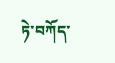ཏེ་བཀོད་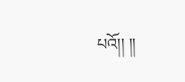པའོ།། །།